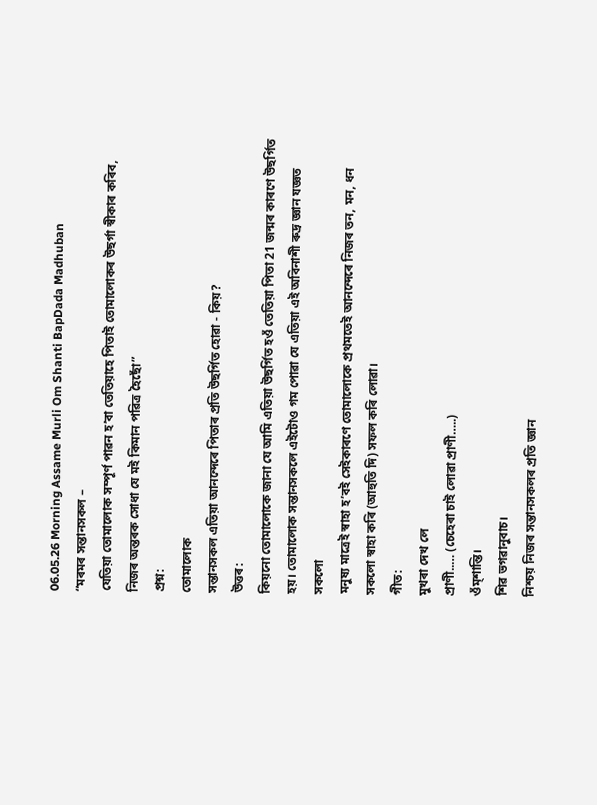06.05.26 Morning Assame Murli Om Shanti BapDada Madhuban
“মৰমৰ সন্তানসকল –
যেতিয়া তোমালোক সম্পূৰ্ণ পাৱন হ’বা তেতিয়াহে পিতাই তোমালোকৰ উছৰ্গা স্বীকাৰ কৰিব,
নিজৰ অন্তৰক সোধা যে মই কিমান পৱিত্ৰ হৈছোঁ”
প্ৰশ্ন:
তোমালোক
সন্তানসকল এতিয়া আনন্দেৰে পিতাৰ প্ৰতি উছৰ্গিত হোৱা - কিয়?
উত্তৰ:
কিয়নো তোমালোকে জানা যে আমি এতিয়া উছৰ্গিত হওঁ তেতিয়া পিতা 21 জন্মৰ কাৰণে উছৰ্গিত
হয়। তোমালোক সন্তানসকলে এইটোও গম পোৱা যে এতিয়া এই অবিনাশী ৰুদ্ৰ জ্ঞান যজ্ঞত সকলো
মনুষ্য মাত্ৰেই স্বাহা হ’বই সেইকাৰণে তোমালোকে প্ৰথমতেই আনন্দেৰে নিজৰ তন, মন, ধন
সকলো স্বাহা কৰি (আহুতি দি) সফল কৰি লোৱা।
গীত:
মুখৰা দেখ লে
প্ৰাণী..… (চেহেৰা চাই লোৱা প্ৰাণী…..)
ওঁম্শান্তি।
শিৱ ভগৱানুবাচ।
নিশ্চয় নিজৰ সন্তানসকলৰ প্ৰতি জ্ঞান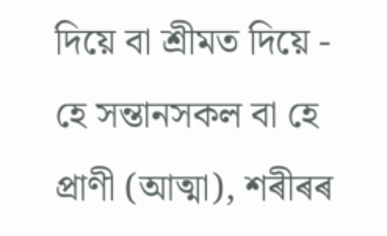দিয়ে বা শ্রীমত দিয়ে - হে সন্তানসকল বা হে
প্ৰাণী (আত্মা), শৰীৰৰ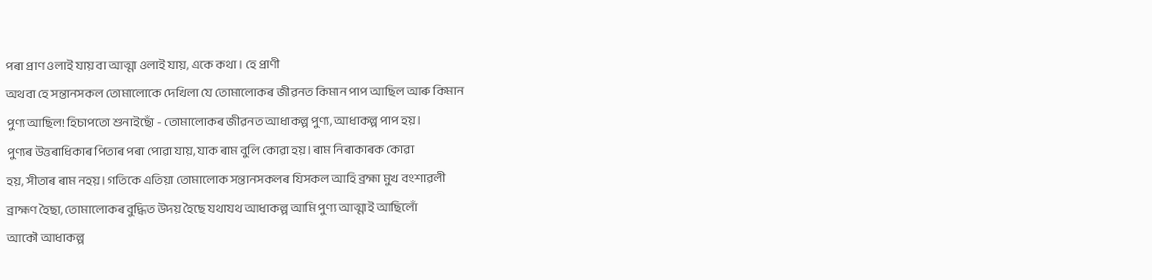পৰা প্ৰাণ ওলাই যায় বা আত্মা ওলাই যায়, একে কথা। হে প্ৰাণী
অথবা হে সন্তানসকল তোমালোকে দেখিলা যে তোমালোকৰ জীৱনত কিমান পাপ আছিল আৰু কিমান
পুণ্য আছিল! হিচাপতো শুনাইছোঁ - তোমালোকৰ জীৱনত আধাকল্প পুণ্য, আধাকল্প পাপ হয়।
পুণ্যৰ উত্তৰাধিকাৰ পিতাৰ পৰা পোৱা যায়, যাক ৰাম বুলি কোৱা হয়। ৰাম নিৰাকাৰক কোৱা
হয়, সীতাৰ ৰাম নহয়। গতিকে এতিয়া তোমালোক সন্তানসকলৰ যিসকল আহি ব্ৰহ্মা মুখ বংশাৱলী
ব্ৰাহ্মণ হৈছা, তোমালোকৰ বুদ্ধিত উদয় হৈছে যথাযথ আধাকল্প আমি পুণ্য আত্মাই আছিলোঁ
আকৌ আধাকল্প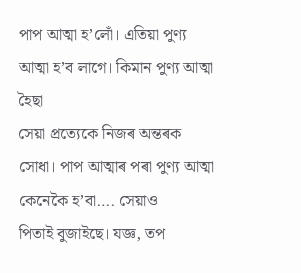পাপ আত্মা হ’লোঁ। এতিয়া পুণ্য আত্মা হ’ব লাগে। কিমান পুণ্য আত্মা হৈছা
সেয়া প্ৰত্যেকে নিজৰ অন্তৰক সোধা। পাপ আত্মাৰ পৰা পুণ্য আত্মা কেনেকৈ হ’বা…. সেয়াও
পিতাই বুজাইছে। যজ্ঞ, তপ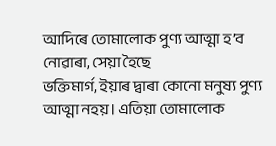আদিৰে তোমালোক পুণ্য আত্মা হ’ব নোৱাৰা, সেয়া হৈছে
ভক্তিমাৰ্গ, ইয়াৰ দ্বাৰা কোনো মনুষ্য পুণ্য আত্মা নহয়। এতিয়া তোমালোক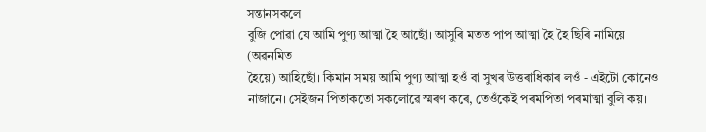সন্তানসকলে
বুজি পোৱা যে আমি পুণ্য আত্মা হৈ আছোঁ। আসুৰি মতত পাপ আত্মা হৈ হৈ ছিৰি নামিয়ে (অৱনমিত
হৈয়ে) আহিছোঁ। কিমান সময় আমি পুণ্য আত্মা হওঁ বা সুখৰ উত্তৰাধিকাৰ লওঁ - এইটো কোনেও
নাজানে। সেইজন পিতাকতো সকলোৱে স্মৰণ কৰে, তেওঁকেই পৰমপিতা পৰমাত্মা বুলি কয়।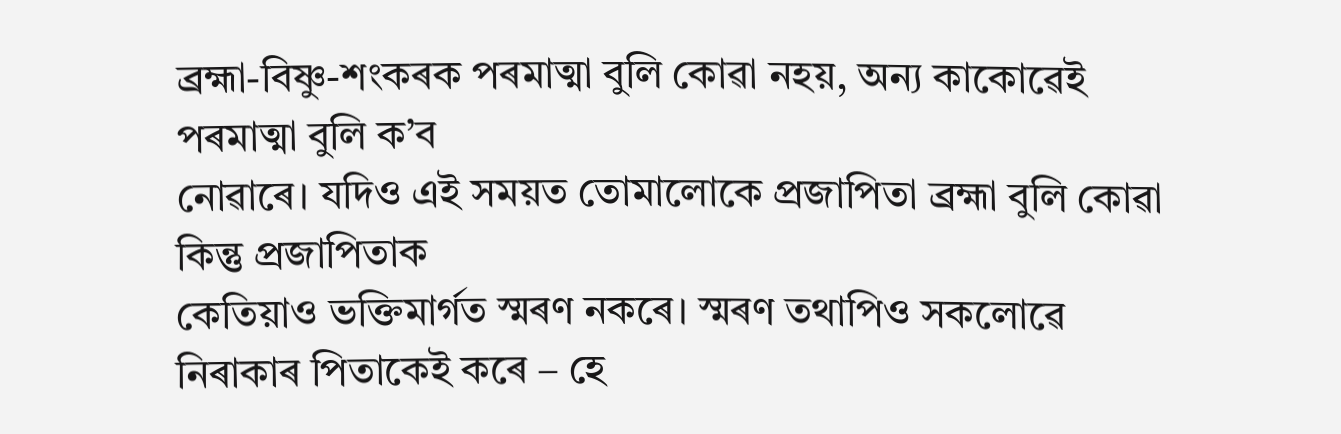ব্ৰহ্মা-বিষ্ণু-শংকৰক পৰমাত্মা বুলি কোৱা নহয়, অন্য কাকোৱেই পৰমাত্মা বুলি ক’ব
নোৱাৰে। যদিও এই সময়ত তোমালোকে প্ৰজাপিতা ব্ৰহ্মা বুলি কোৱা কিন্তু প্ৰজাপিতাক
কেতিয়াও ভক্তিমাৰ্গত স্মৰণ নকৰে। স্মৰণ তথাপিও সকলোৱে নিৰাকাৰ পিতাকেই কৰে – হে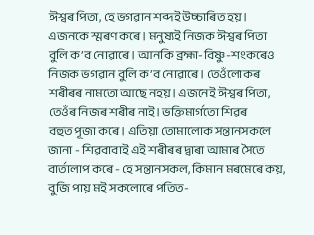ঈশ্বৰ পিতা, হে ভগৱান শব্দই উচ্চাৰিত হয়। এজনকে স্মৰণ কৰে। মনুষ্যই নিজক ঈশ্বৰ পিতা
বুলি ক’ব নোৱাৰে। আনকি ব্ৰহ্মা-বিষ্ণু-শংকৰেও নিজক ভগৱান বুলি ক’ব নোৱাৰে। তেওঁলোকৰ
শৰীৰৰ নামতো আছে নহয়। এজনেই ঈশ্বৰ পিতা, তেওঁৰ নিজৰ শৰীৰ নাই। ভক্তিমাৰ্গতো শিৱৰ
বহুত পূজা কৰে। এতিয়া তোমালোক সন্তানসকলে জানা - শিৱবাবাই এই শৰীৰৰ দ্বাৰা আমাৰ সৈতে
বাৰ্তালাপ কৰে - হে সন্তানসকল, কিমান মৰমেৰে কয়, বুজি পায় মই সকলোৰে পতিত-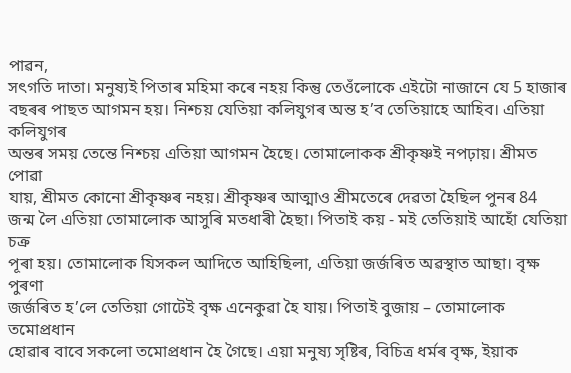পাৱন,
সৎগতি দাতা। মনুষ্যই পিতাৰ মহিমা কৰে নহয় কিন্তু তেওঁলোকে এইটো নাজানে যে 5 হাজাৰ
বছৰৰ পাছত আগমন হয়। নিশ্চয় যেতিয়া কলিযুগৰ অন্ত হ’ব তেতিয়াহে আহিব। এতিয়া কলিযুগৰ
অন্তৰ সময় তেন্তে নিশ্চয় এতিয়া আগমন হৈছে। তোমালোকক শ্ৰীকৃষ্ণই নপঢ়ায়। শ্ৰীমত পোৱা
যায়, শ্ৰীমত কোনো শ্ৰীকৃষ্ণৰ নহয়। শ্ৰীকৃষ্ণৰ আত্মাও শ্ৰীমতেৰে দেৱতা হৈছিল পুনৰ 84
জন্ম লৈ এতিয়া তোমালোক আসুৰি মতধাৰী হৈছা। পিতাই কয় - মই তেতিয়াই আহোঁ যেতিয়া চক্ৰ
পূৰা হয়। তোমালোক যিসকল আদিতে আহিছিলা, এতিয়া জৰ্জৰিত অৱস্থাত আছা। বৃক্ষ পুৰণা
জৰ্জৰিত হ’লে তেতিয়া গোটেই বৃক্ষ এনেকুৱা হৈ যায়। পিতাই বুজায় – তোমালোক তমোপ্ৰধান
হোৱাৰ বাবে সকলো তমোপ্ৰধান হৈ গৈছে। এয়া মনুষ্য সৃষ্টিৰ, বিচিত্ৰ ধৰ্মৰ বৃক্ষ, ইয়াক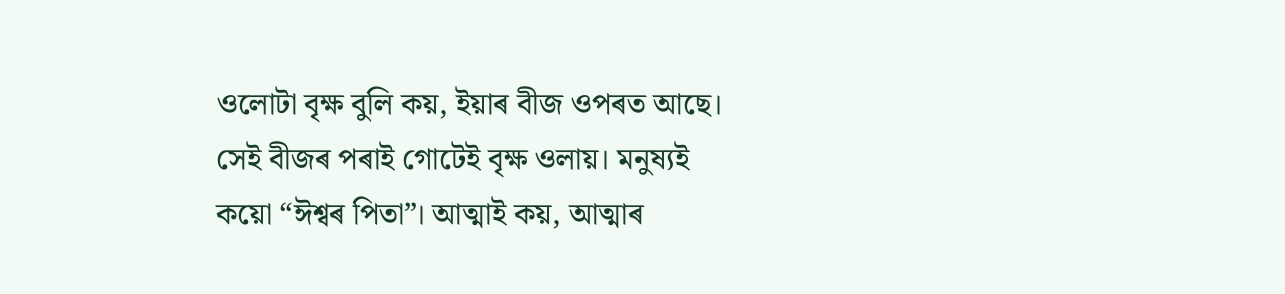ওলোটা বৃক্ষ বুলি কয়, ইয়াৰ বীজ ওপৰত আছে। সেই বীজৰ পৰাই গোটেই বৃক্ষ ওলায়। মনুষ্যই
কয়ো “ঈশ্বৰ পিতা”। আত্মাই কয়, আত্মাৰ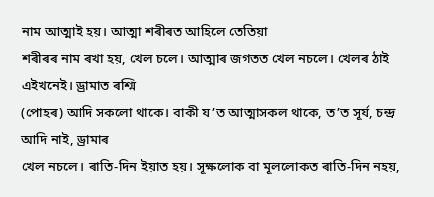নাম আত্মাই হয়। আত্মা শৰীৰত আহিলে তেতিয়া
শৰীৰৰ নাম ৰখা হয়, খেল চলে। আত্মাৰ জগতত খেল নচলে। খেলৰ ঠাই এইখনেই। ড্ৰামাত ৰশ্মি
(পোহৰ) আদি সকলো থাকে। বাকী য’ত আত্মাসকল থাকে, ত’ত সূৰ্য, চন্দ্ৰ আদি নাই, ড্ৰামাৰ
খেল নচলে। ৰাতি-দিন ইয়াত হয়। সূক্ষলোক বা মূললোকত ৰাতি-দিন নহয়,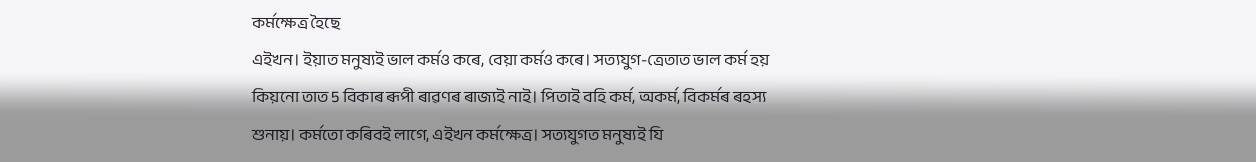কৰ্মক্ষেত্ৰ হৈছে
এইখন। ইয়াত মনুষ্যই ভাল কৰ্মও কৰে, বেয়া কৰ্মও কৰে। সত্যযুগ-ত্ৰেতাত ভাল কৰ্ম হয়
কিয়নো তাত 5 বিকাৰ ৰূপী ৰাৱণৰ ৰাজ্যই নাই। পিতাই বহি কৰ্ম, অকৰ্ম, বিকৰ্মৰ ৰহস্য
শুনায়। কৰ্মতো কৰিবই লাগে, এইখন কৰ্মক্ষেত্ৰ। সত্যযুগত মনুষ্যই যি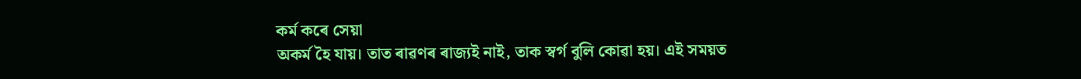কৰ্ম কৰে সেয়া
অকৰ্ম হৈ যায়। তাত ৰাৱণৰ ৰাজ্যই নাই, তাক স্বৰ্গ বুলি কোৱা হয়। এই সময়ত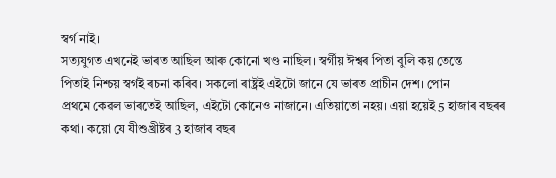স্বৰ্গ নাই।
সত্যযুগত এখনেই ভাৰত আছিল আৰু কোনো খণ্ড নাছিল। স্বৰ্গীয় ঈশ্বৰ পিতা বুলি কয় তেন্তে
পিতাই নিশ্চয় স্বৰ্গই ৰচনা কৰিব। সকলো ৰাষ্ট্ৰই এইটো জানে যে ভাৰত প্ৰাচীন দেশ। পোন
প্ৰথমে কেৱল ভাৰতেই আছিল, এইটো কোনেও নাজানে। এতিয়াতো নহয়। এয়া হয়েই 5 হাজাৰ বছৰৰ
কথা। কয়ো যে যীশুখ্ৰীষ্টৰ 3 হাজাৰ বছৰ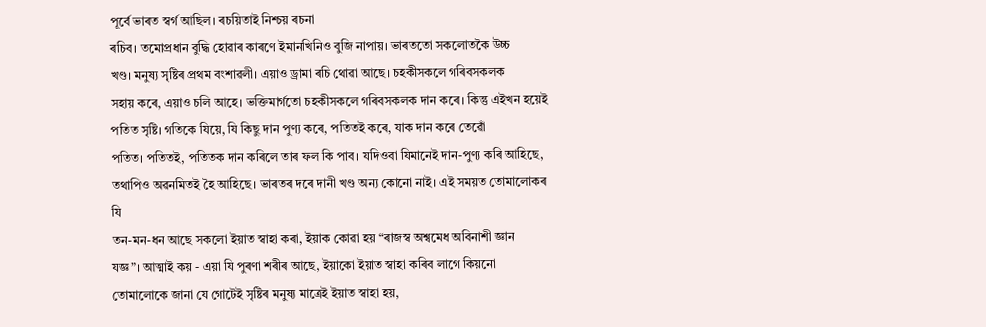পূৰ্বে ভাৰত স্বৰ্গ আছিল। ৰচয়িতাই নিশ্চয় ৰচনা
ৰচিব। তমোপ্ৰধান বুদ্ধি হোৱাৰ কাৰণে ইমানখিনিও বুজি নাপায়। ভাৰততো সকলোতকৈ উচ্চ
খণ্ড। মনুষ্য সৃষ্টিৰ প্ৰথম বংশাৱলী। এয়াও ড্ৰামা ৰচি থোৱা আছে। চহকীসকলে গৰিবসকলক
সহায় কৰে, এয়াও চলি আহে। ভক্তিমাৰ্গতো চহকীসকলে গৰিবসকলক দান কৰে। কিন্তু এইখন হয়েই
পতিত সৃষ্টি। গতিকে যিয়ে, যি কিছু দান পুণ্য কৰে, পতিতই কৰে, যাক দান কৰে তেৱোঁ
পতিত। পতিতই, পতিতক দান কৰিলে তাৰ ফল কি পাব। যদিওবা যিমানেই দান-পুণ্য কৰি আহিছে,
তথাপিও অৱনমিতই হৈ আহিছে। ভাৰতৰ দৰে দানী খণ্ড অন্য কোনো নাই। এই সময়ত তোমালোকৰ যি
তন-মন-ধন আছে সকলো ইয়াত স্বাহা কৰা, ইয়াক কোৱা হয় “ৰাজস্ব অশ্বমেধ অবিনাশী জ্ঞান
যজ্ঞ”। আত্মাই কয় - এয়া যি পুৰণা শৰীৰ আছে, ইয়াকো ইয়াত স্বাহা কৰিব লাগে কিয়নো
তোমালোকে জানা যে গোটেই সৃষ্টিৰ মনুষ্য মাত্ৰেই ইয়াত স্বাহা হয়,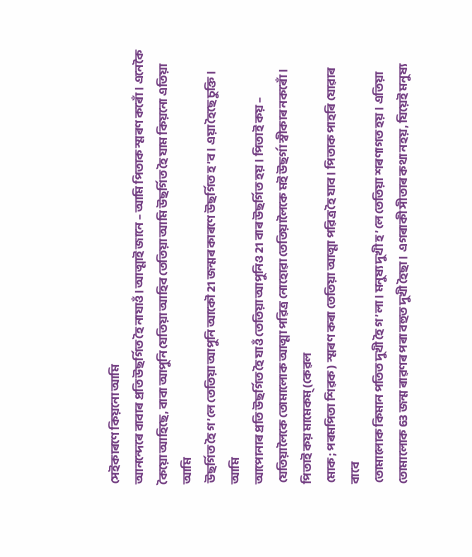সেইকাৰণে কিয়নো আমি
আনন্দেৰে বাবাৰ প্ৰতি উছৰ্গিত হৈ নাযাওঁ। আত্মাই জানে – আমি পিতাক স্মৰণ কৰোঁ। এনেকৈ
কৈয়ো আহিছে, বাবা আপুনি যেতিয়া আহিব তেতিয়া আমি উছৰ্গিত হৈ যাম কিয়নো এতিয়া আমি
উছৰ্গিত হৈ গ’লে তেতিয়া আপুনি আকৌ 21 জন্মৰ কাৰণে উছৰ্গিত হ’ব। এয়া হৈছে চুক্তি। আমি
আপোনাৰ প্ৰতি উছৰ্গিত হৈ যাওঁ তেতিয়া আপুনিও 21 বাৰ উছৰ্গিত হয়। পিতাই কয় –
যেতিয়ালৈকে তোমালোক আত্মা পৱিত্ৰ নোহোৱা তেতিয়ালৈকে মই উছৰ্গা স্বীকাৰ নকৰোঁ।
পিতাই কয় মামেকম্ (কেৱল
মোক; পৰমপিতা শিৱক) স্মৰণ কৰা তেতিয়া আত্মা পৱিত্ৰ হৈ যাব। পিতাক পাহৰি যোৱাৰ বাবে
তোমালোক কিমান পতিত দুখী হৈ গ’লা। মনুষ্য দুখী হ’লে তেতিয়া শৰণাগত হয়। এতিয়া
তোমালোক 63 জন্ম ৰাৱণৰ পৰা বহুত দুখী হৈছা। এগৰাকী সীতাৰ কথা নহয়, যিয়েই মনুষ্য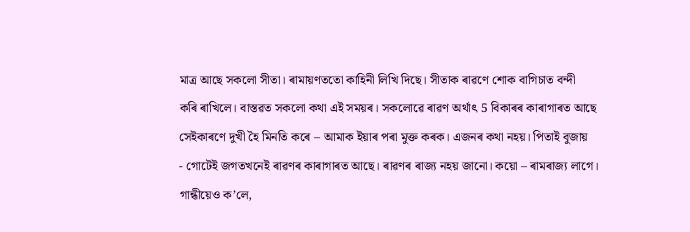মাত্ৰ আছে সকলো সীতা। ৰামায়ণততো কাহিনী লিখি দিছে। সীতাক ৰাৱণে শোক বাগিচাত বন্দী
কৰি ৰাখিলে। বাস্তৱত সকলো কথা এই সময়ৰ। সকলোৱে ৰাৱণ অৰ্থাৎ 5 বিকাৰৰ কাৰাগাৰত আছে
সেইকাৰণে দুখী হৈ মিনতি কৰে – আমাক ইয়াৰ পৰা মুক্ত কৰক। এজনৰ কথা নহয়। পিতাই বুজায়
- গোটেই জগতখনেই ৰাৱণৰ কাৰাগাৰত আছে। ৰাৱণৰ ৰাজ্য নহয় জানো। কয়ো – ৰামৰাজ্য লাগে।
গান্ধীয়েও ক’লে,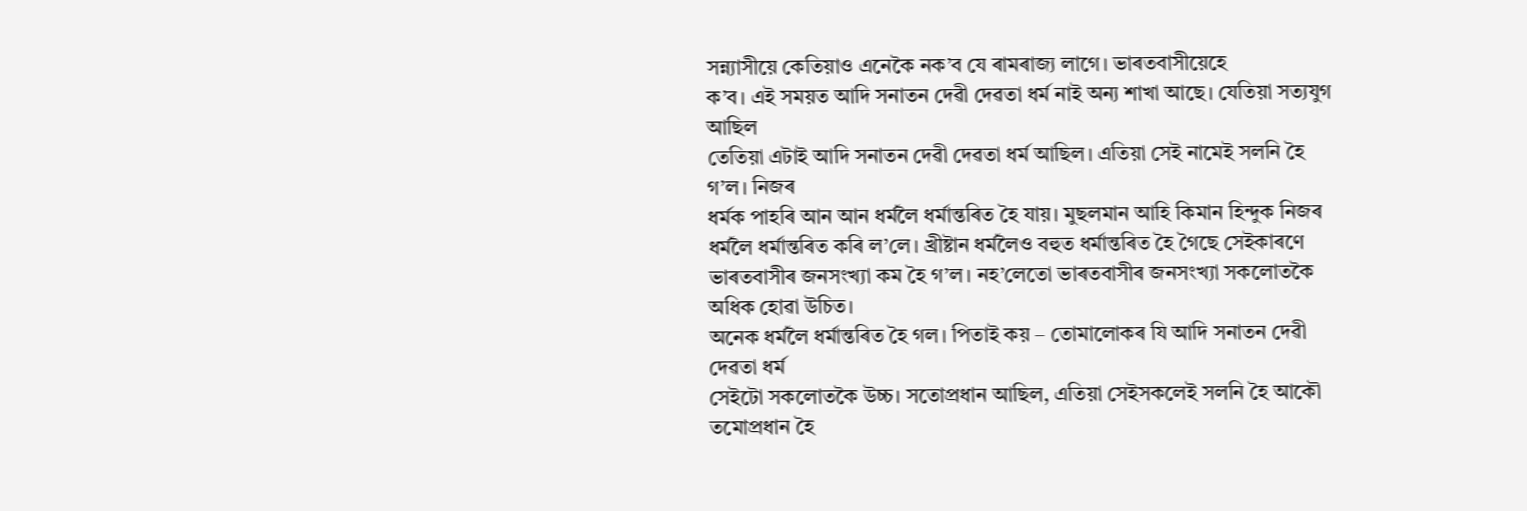সন্ন্যাসীয়ে কেতিয়াও এনেকৈ নক’ব যে ৰামৰাজ্য লাগে। ভাৰতবাসীয়েহে
ক’ব। এই সময়ত আদি সনাতন দেৱী দেৱতা ধৰ্ম নাই অন্য শাখা আছে। যেতিয়া সত্যযুগ আছিল
তেতিয়া এটাই আদি সনাতন দেৱী দেৱতা ধৰ্ম আছিল। এতিয়া সেই নামেই সলনি হৈ গ’ল। নিজৰ
ধৰ্মক পাহৰি আন আন ধৰ্মলৈ ধৰ্মান্তৰিত হৈ যায়। মুছলমান আহি কিমান হিন্দুক নিজৰ
ধৰ্মলৈ ধৰ্মান্তৰিত কৰি ল’লে। খ্ৰীষ্টান ধৰ্মলৈও বহুত ধৰ্মান্তৰিত হৈ গৈছে সেইকাৰণে
ভাৰতবাসীৰ জনসংখ্যা কম হৈ গ’ল। নহ’লেতো ভাৰতবাসীৰ জনসংখ্যা সকলোতকৈ অধিক হোৱা উচিত।
অনেক ধৰ্মলৈ ধৰ্মান্তৰিত হৈ গল। পিতাই কয় – তোমালোকৰ যি আদি সনাতন দেৱী দেৱতা ধৰ্ম
সেইটো সকলোতকৈ উচ্চ। সতোপ্ৰধান আছিল, এতিয়া সেইসকলেই সলনি হৈ আকৌ তমোপ্ৰধান হৈ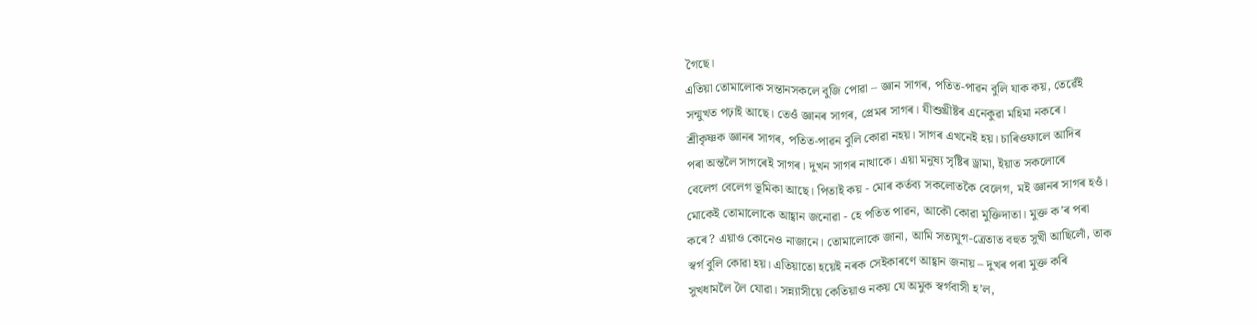গৈছে।
এতিয়া তোমালোক সন্তানসকলে বুজি পোৱা – জ্ঞান সাগৰ, পতিত-পাৱন বুলি যাক কয়, তেৱেঁই
সন্মুখত পঢ়াই আছে। তেওঁ জ্ঞানৰ সাগৰ, প্ৰেমৰ সাগৰ। যীশুখ্ৰীষ্টৰ এনেকুৱা মহিমা নকৰে।
শ্ৰীকৃষ্ণক জ্ঞানৰ সাগৰ, পতিত-পাৱন বুলি কোৱা নহয়। সাগৰ এখনেই হয়। চাৰিওফালে আদিৰ
পৰা অন্তলৈ সাগৰেই সাগৰ। দুখন সাগৰ নাথাকে। এয়া মনুষ্য সৃষ্টিৰ ড্ৰামা, ইয়াত সকলোৰে
বেলেগ বেলেগ ভূমিকা আছে। পিতাই কয় - মোৰ কৰ্তব্য সকলোতকৈ বেলেগ, মই জ্ঞানৰ সাগৰ হওঁ।
মোকেই তোমালোকে আহ্বান জনোৱা - হে পতিত পাৱন, আকৌ কোৱা মুক্তিদাতা। মুক্ত ক’ৰ পৰা
কৰে? এয়াও কোনেও নাজানে। তোমালোকে জানা, আমি সত্যযুগ-ত্ৰেতাত বহুত সুখী আছিলোঁ, তাক
স্বৰ্গ বুলি কোৱা হয়। এতিয়াতো হয়েই নৰক সেইকাৰণে আহ্বান জনায় – দুখৰ পৰা মুক্ত কৰি
সুখধামলৈ লৈ যোৱা। সন্ন্যাসীয়ে কেতিয়াও নকয় যে অমুক স্বৰ্গবাসী হ’ল,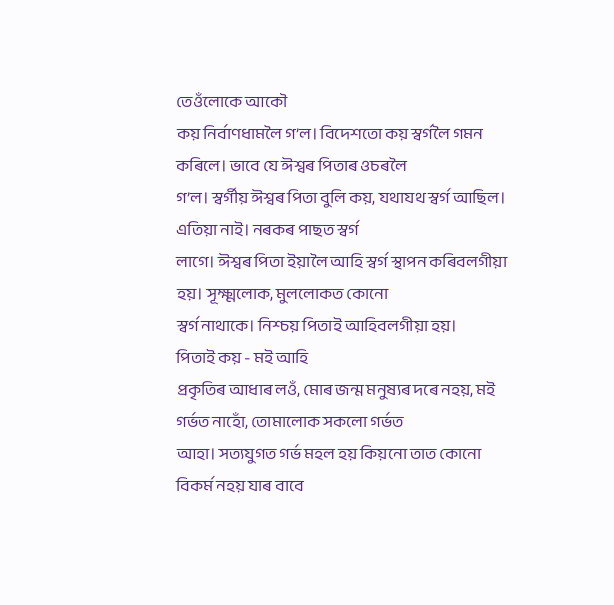তেওঁলোকে আকৌ
কয় নিৰ্বাণধামলৈ গ’ল। বিদেশতো কয় স্বৰ্গলৈ গমন কৰিলে। ভাবে যে ঈশ্বৰ পিতাৰ ওচৰলৈ
গ’ল। স্বৰ্গীয় ঈশ্বৰ পিতা বুলি কয়, যথাযথ স্বৰ্গ আছিল। এতিয়া নাই। নৰকৰ পাছত স্বৰ্গ
লাগে। ঈশ্বৰ পিতা ইয়ালৈ আহি স্বৰ্গ স্থাপন কৰিবলগীয়া হয়। সূক্ষ্মলোক, মুললোকত কোনো
স্বৰ্গ নাথাকে। নিশ্চয় পিতাই আহিবলগীয়া হয়।
পিতাই কয় - মই আহি
প্ৰকৃতিৰ আধাৰ লওঁ, মোৰ জন্ম মনুষ্যৰ দৰে নহয়, মই গৰ্ভত নাহোঁ, তোমালোক সকলো গৰ্ভত
আহা। সত্যযুগত গৰ্ভ মহল হয় কিয়নো তাত কোনো বিকৰ্ম নহয় যাৰ বাবে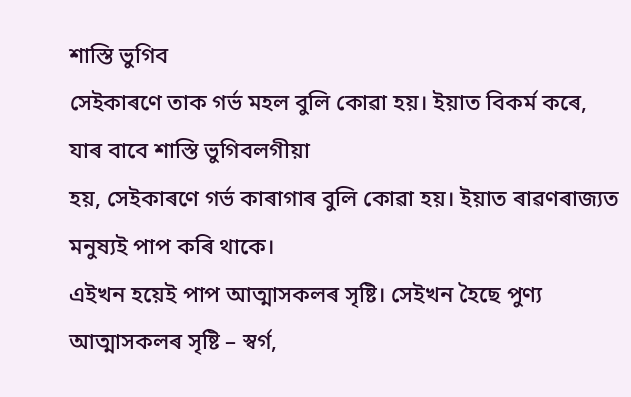শাস্তি ভুগিব
সেইকাৰণে তাক গৰ্ভ মহল বুলি কোৱা হয়। ইয়াত বিকৰ্ম কৰে, যাৰ বাবে শাস্তি ভুগিবলগীয়া
হয়, সেইকাৰণে গৰ্ভ কাৰাগাৰ বুলি কোৱা হয়। ইয়াত ৰাৱণৰাজ্যত মনুষ্যই পাপ কৰি থাকে।
এইখন হয়েই পাপ আত্মাসকলৰ সৃষ্টি। সেইখন হৈছে পুণ্য আত্মাসকলৰ সৃষ্টি – স্বৰ্গ,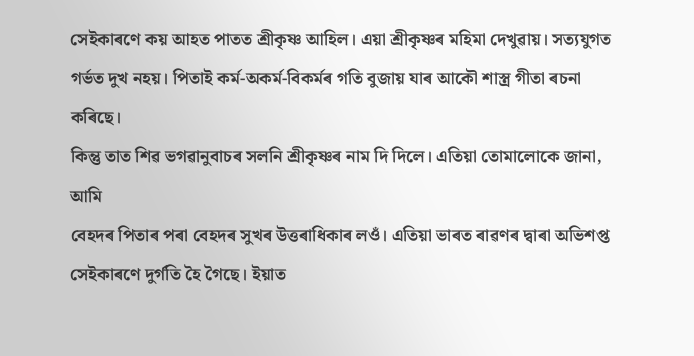সেইকাৰণে কয় আহত পাতত শ্ৰীকৃষ্ণ আহিল। এয়া শ্ৰীকৃষ্ণৰ মহিমা দেখুৱায়। সত্যযুগত
গৰ্ভত দুখ নহয়। পিতাই কৰ্ম-অকৰ্ম-বিকৰ্মৰ গতি বুজায় যাৰ আকৌ শাস্ত্ৰ গীতা ৰচনা কৰিছে।
কিন্তু তাত শিৱ ভগৱানুবাচৰ সলনি শ্ৰীকৃষ্ণৰ নাম দি দিলে। এতিয়া তোমালোকে জানা, আমি
বেহদৰ পিতাৰ পৰা বেহদৰ সুখৰ উত্তৰাধিকাৰ লওঁ। এতিয়া ভাৰত ৰাৱণৰ দ্বাৰা অভিশপ্ত
সেইকাৰণে দুৰ্গতি হৈ গৈছে। ইয়াত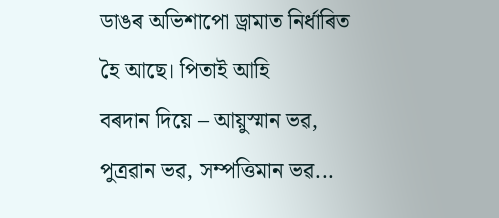ডাঙৰ অভিশাপো ড্ৰামাত নিৰ্ধাৰিত হৈ আছে। পিতাই আহি
বৰদান দিয়ে – আয়ুস্মান ভৱ, পুত্ৰৱান ভৱ, সম্পত্তিমান ভৱ...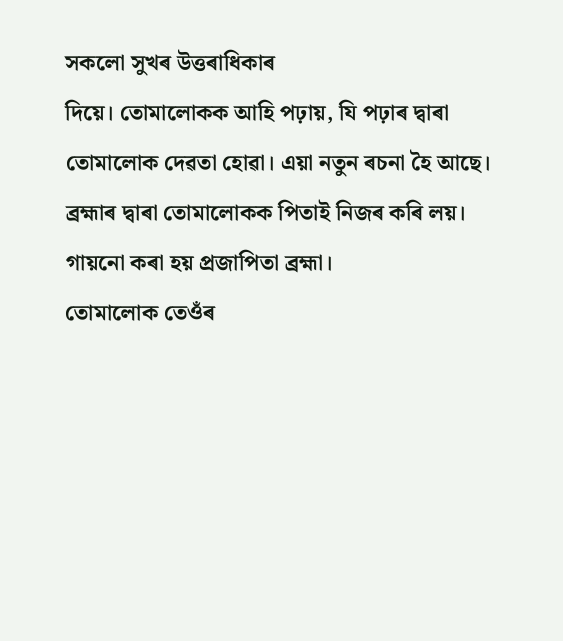সকলো সুখৰ উত্তৰাধিকাৰ
দিয়ে। তোমালোকক আহি পঢ়ায়, যি পঢ়াৰ দ্বাৰা তোমালোক দেৱতা হোৱা। এয়া নতুন ৰচনা হৈ আছে।
ব্ৰহ্মাৰ দ্বাৰা তোমালোকক পিতাই নিজৰ কৰি লয়। গায়নো কৰা হয় প্ৰজাপিতা ব্ৰহ্মা।
তোমালোক তেওঁৰ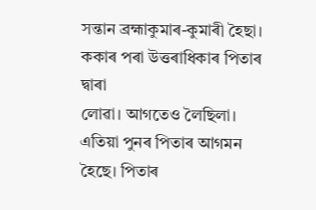সন্তান ব্ৰহ্মাকুমাৰ-কুমাৰী হৈছা। ককাৰ পৰা উত্তৰাধিকাৰ পিতাৰ দ্বাৰা
লোৱা। আগতেও লৈছিলা। এতিয়া পুনৰ পিতাৰ আগমন হৈছে। পিতাৰ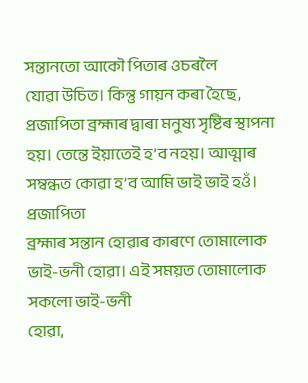সন্তানতো আকৌ পিতাৰ ওচৰলৈ
যোৱা উচিত। কিন্তু গায়ন কৰা হৈছে, প্ৰজাপিতা ব্ৰহ্মাৰ দ্বাৰা মনুষ্য সৃষ্টিৰ স্থাপনা
হয়। তেন্তে ইয়াতেই হ’ব নহয়। আত্মাৰ সম্বন্ধত কোৱা হ’ব আমি ভাই ভাই হওঁ। প্ৰজাপিতা
ব্ৰহ্মাৰ সন্তান হোৱাৰ কাৰণে তোমালোক ভাই-ভনী হোৱা। এই সময়ত তোমালোক সকলো ভাই-ভনী
হোৱা,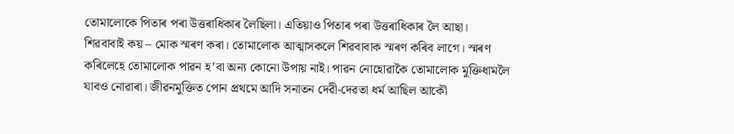তোমালোকে পিতাৰ পৰা উত্তৰাধিকাৰ লৈছিলা। এতিয়াও পিতাৰ পৰা উত্তৰাধিকাৰ লৈ আছা।
শিৱবাবাই কয় – মোক স্মৰণ কৰা। তোমালোক আত্মাসকলে শিৱবাবাক স্মৰণ কৰিব লাগে। স্মৰণ
কৰিলেহে তোমালোক পাৱন হ’বা অন্য কোনো উপায় নাই। পাৱন নোহোৱাকৈ তোমালোক মুক্তিধামলৈ
যাবও নোৱাৰা। জীৱনমুক্তিত পোন প্ৰথমে আদি সনাতন দেৱী-দেৱতা ধৰ্ম আছিল আকৌ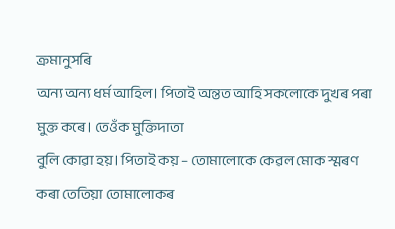ক্ৰমানুসৰি
অন্য অন্য ধৰ্ম আহিল। পিতাই অন্তত আহি সকলোকে দুখৰ পৰা মুক্ত কৰে। তেওঁক মুক্তিদাতা
বুলি কোৱা হয়। পিতাই কয় – তোমালোকে কেৱল মোক স্মৰণ কৰা তেতিয়া তোমালোকৰ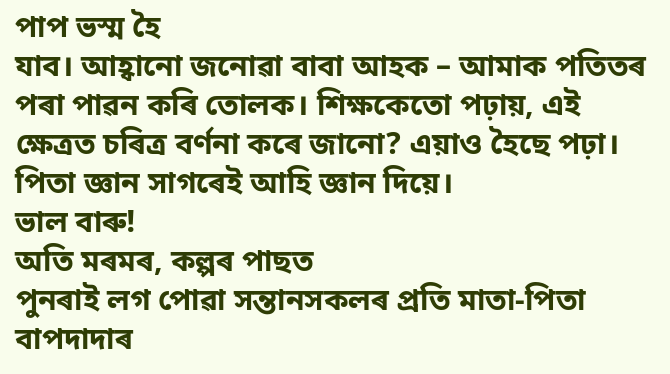পাপ ভস্ম হৈ
যাব। আহ্বানো জনোৱা বাবা আহক – আমাক পতিতৰ পৰা পাৱন কৰি তোলক। শিক্ষকেতো পঢ়ায়, এই
ক্ষেত্ৰত চৰিত্ৰ বৰ্ণনা কৰে জানো? এয়াও হৈছে পঢ়া। পিতা জ্ঞান সাগৰেই আহি জ্ঞান দিয়ে।
ভাল বাৰু!
অতি মৰমৰ, কল্পৰ পাছত
পুনৰাই লগ পোৱা সন্তানসকলৰ প্ৰতি মাতা-পিতা বাপদাদাৰ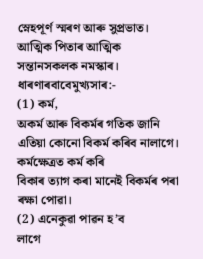স্নেহপূৰ্ণ স্মৰণ আৰু সুপ্ৰভাত।
আত্মিক পিতাৰ আত্মিক সন্তানসকলক নমস্কাৰ।
ধাৰণাৰবাবেমুখ্যসাৰ:-
(1) কৰ্ম,
অকৰ্ম আৰু বিকৰ্মৰ গতিক জানি এতিয়া কোনো বিকৰ্ম কৰিব নালাগে। কৰ্মক্ষেত্ৰত কৰ্ম কৰি
বিকাৰ ত্যাগ কৰা মানেই বিকৰ্মৰ পৰা ৰক্ষা পোৱা।
(2) এনেকুৱা পাৱন হ’ব
লাগে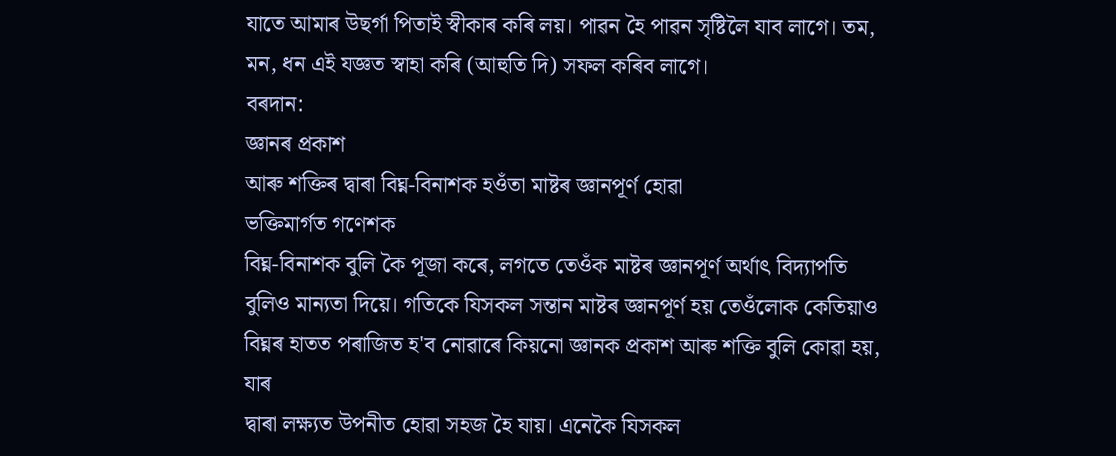যাতে আমাৰ উছৰ্গা পিতাই স্বীকাৰ কৰি লয়। পাৱন হৈ পাৱন সৃষ্টিলৈ যাব লাগে। তম,
মন, ধন এই যজ্ঞত স্বাহা কৰি (আহুতি দি) সফল কৰিব লাগে।
বৰদান:
জ্ঞানৰ প্ৰকাশ
আৰু শক্তিৰ দ্বাৰা বিঘ্ন-বিনাশক হওঁতা মাষ্টৰ জ্ঞানপূৰ্ণ হোৱা
ভক্তিমাৰ্গত গণেশক
বিঘ্ন-বিনাশক বুলি কৈ পূজা কৰে, লগতে তেওঁক মাষ্টৰ জ্ঞানপূৰ্ণ অৰ্থাৎ বিদ্যাপতি
বুলিও মান্যতা দিয়ে। গতিকে যিসকল সন্তান মাষ্টৰ জ্ঞানপূৰ্ণ হয় তেওঁলোক কেতিয়াও
বিঘ্নৰ হাতত পৰাজিত হ'ব নোৱাৰে কিয়নো জ্ঞানক প্ৰকাশ আৰু শক্তি বুলি কোৱা হয়, যাৰ
দ্বাৰা লক্ষ্যত উপনীত হোৱা সহজ হৈ যায়। এনেকৈ যিসকল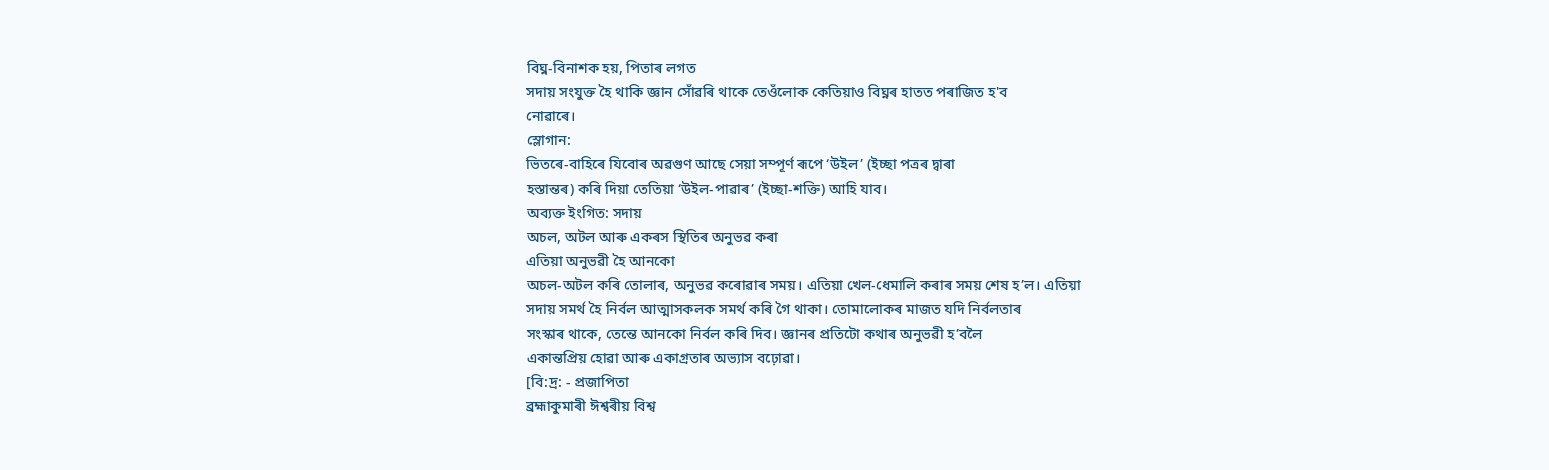বিঘ্ন-বিনাশক হয়, পিতাৰ লগত
সদায় সংযুক্ত হৈ থাকি জ্ঞান সোঁৱৰি থাকে তেওঁলোক কেতিয়াও বিঘ্নৰ হাতত পৰাজিত হ'ব
নোৱাৰে।
স্লোগান:
ভিতৰে-বাহিৰে যিবোৰ অৱগুণ আছে সেয়া সম্পূৰ্ণ ৰূপে ‘উইল’ (ইচ্ছা পত্ৰৰ দ্বাৰা
হস্তান্তৰ) কৰি দিয়া তেতিয়া ‘উইল-পাৱাৰ’ (ইচ্ছা-শক্তি) আহি যাব।
অব্যক্ত ইংগিত: সদায়
অচল, অটল আৰু একৰস স্থিতিৰ অনুভৱ কৰা
এতিয়া অনুভৱী হৈ আনকো
অচল-অটল কৰি তোলাৰ, অনুভৱ কৰোৱাৰ সময়। এতিয়া খেল-ধেমালি কৰাৰ সময় শেষ হ’ল। এতিয়া
সদায় সমর্থ হৈ নিৰ্বল আত্মাসকলক সমর্থ কৰি গৈ থাকা। তোমালোকৰ মাজত যদি নিৰ্বলতাৰ
সংস্কাৰ থাকে, তেন্তে আনকো নিৰ্বল কৰি দিব। জ্ঞানৰ প্ৰতিটো কথাৰ অনুভৱী হ’বলৈ
একান্তপ্ৰিয় হোৱা আৰু একাগ্ৰতাৰ অভ্যাস বঢ়োৱা।
[বি:দ্ৰ: - প্ৰজাপিতা
ব্ৰহ্মাকুমাৰী ঈশ্বৰীয় বিশ্ব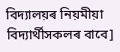বিদ্যালয়ৰ নিয়মীয়া বিদ্যাৰ্থীসকলৰ বাবে]